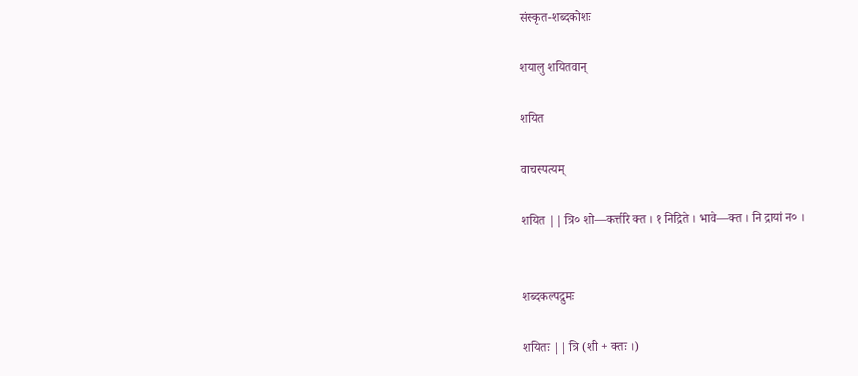संस्कृत-शब्दकोशः

शयालु शयितवान्

शयित

वाचस्पत्यम्

शयित || त्रि० शो—कर्त्तरि क्त । १ निद्रिते । भावे—क्त । नि द्रायां न० ।


शब्दकल्पद्रुमः

शयितः || त्रि (शी + क्तः ।)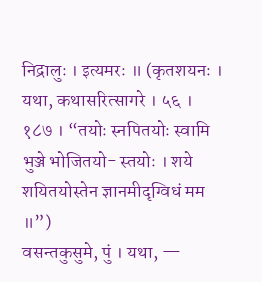निद्रालुः । इत्यमरः ॥ (कृतशयनः । यथा, कथासरित्सागरे । ५६ । १८७ । “तयोः स्नपितयोः स्वामि भुञ्जे भोजितयो- स्तयोः । शये शयितयोस्तेन ज्ञानमीदृग्विधं मम ॥”)
वसन्तकुसुमे, पुं । यथा, —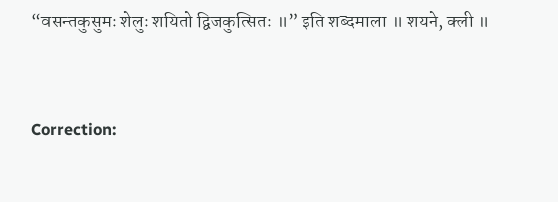“वसन्तकुसुमः शेलुः शयितो द्विजकुत्सितः ॥” इति शब्दमाला ॥ शयने, क्ली ॥



Correction: